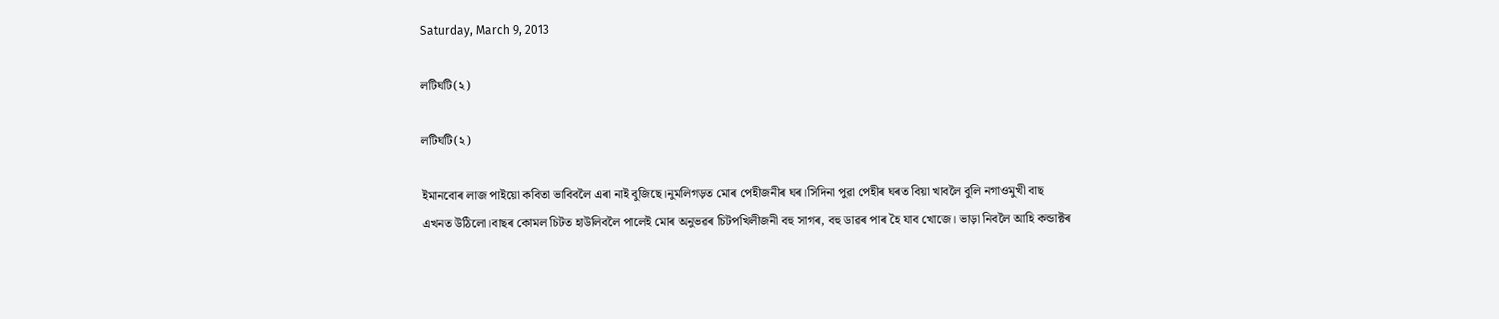Saturday, March 9, 2013

লটিঘটি(২)

লটিঘটি(২)

ইমানবোৰ লাজ পাইয়ো কবিতা ভাবিবলৈ এৰা নাই বুজিছে।নুমলিগড়ত মোৰ পেহীজনীৰ ঘৰ।সিদিনা পুৱা পেহীৰ ঘৰত বিয়া খাবলৈ বুলি নগাওমুখী বাছ এখনত উঠিলো।বাছৰ কোমল চিটত হাউলিবলৈ পালেই মোৰ অনুভৱৰ চিটপখিলীজনী বহু সাগৰ, বহু ডাৱৰ পাৰ হৈ যাব খোজে। ভাড়া নিবলৈ আহি কন্ডাক্টৰ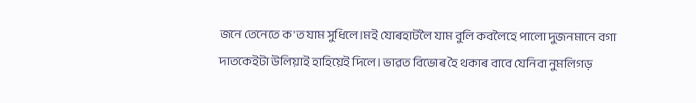জনে তেনেতে ক'ত যাম সুধিলে।মই যোৰহাটলৈ যাম বুলি কবলৈহে পালো দুজনমানে বগা দাতকেইটা উলিয়াই হাহিয়েই দিলে। ভাৱত বিভোৰ হৈ থকাৰ বাবে যেনিবা নুমলিগড়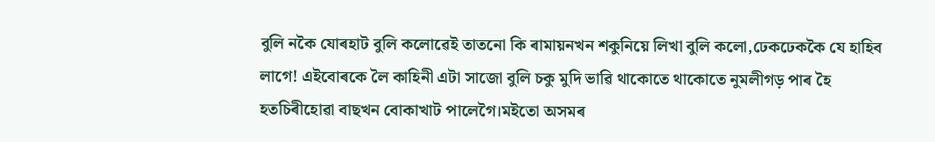বুলি নকৈ যোৰহাট বুলি কলোৱেই তাতনো কি ৰামায়নখন শকুনিয়ে লিখা বুলি কলো,ঢেকঢেককৈ যে হাহিব লাগে! এইবোৰকে লৈ কাহিনী এটা সাজো বুলি চকু মুদি ভাৱি থাকোতে থাকোতে নুমলীগড় পাৰ হৈ হতচিৰীহোৱা বাছখন বোকাখাট পালেগৈ।মইতো অসমৰ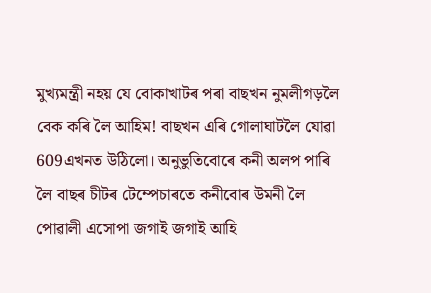মুখ্যমন্ত্ৰী নহয় যে বোকাখাটৰ পৰা বাছখন নুমলীগড়লৈ বেক কৰি লৈ আহিম! বাছখন এৰি গোলাঘাটলৈ যোৱা 609এখনত উঠিলো। অনুভুতিবোৰে কনী অলপ পাৰি লৈ বাছৰ চীটৰ টেম্পেচাৰতে কনীবোৰ উমনী লৈ পোৱালী এসোপা জগাই জগাই আহি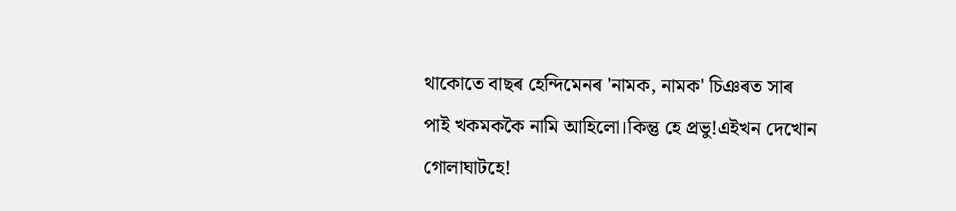থাকোতে বাছৰ হেন্দিমেনৰ 'নামক, নামক' চিঞৰত সাৰ পাই খকমককৈ নামি আহিলো।কিন্তু হে প্ৰভু!এইখন দেখোন গোলাঘাটহে!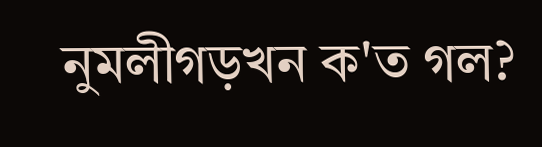নুমলীগড়খন ক'ত গল?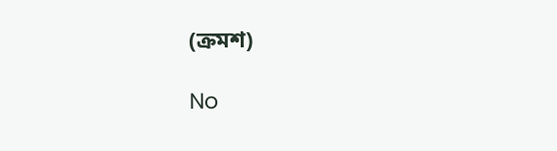(ক্ৰমশ)

No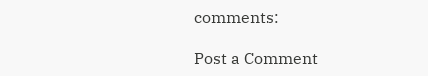comments:

Post a Comment